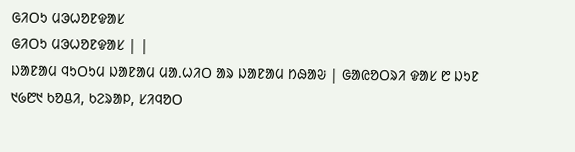ᱜᱤᱛᱩ ᱢᱳᱦᱚᱱᱫᱟᱥ
ᱜᱤᱛᱩ ᱢᱳᱦᱚᱱᱫᱟᱥ | |
ᱡᱟᱱᱟᱢ ᱧᱩᱛᱩᱢ ᱡᱟᱱᱟᱢ ᱢᱟᱹᱦᱤᱛ ᱟᱨ ᱡᱟᱱᱟᱢ ᱴᱷᱟᱶ | ᱜᱟᱭᱚᱛᱨᱤ ᱫᱟᱥ ᱘ ᱡᱩᱱ ᱑᱙᱘᱑ ᱠᱚᱪᱤ, ᱠᱮᱨᱟᱞ, ᱥᱤᱧᱚᱛ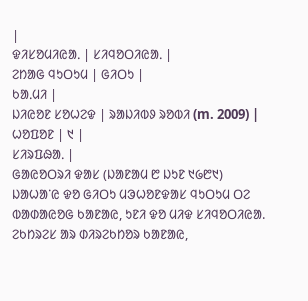|
ᱫᱤᱥᱚᱢᱤᱭᱟᱹ | ᱥᱤᱧᱚᱛᱤᱭᱟᱹ |
ᱮᱴᱟᱜ ᱧᱩᱛᱩᱢ | ᱜᱤᱛᱩ |
ᱠᱟᱹᱢᱤ |
ᱡᱤᱭᱚᱱ ᱥᱚᱦᱮᱫ | ᱨᱟᱡᱤᱵᱽ ᱨᱚᱵᱤ (m. 2009) |
ᱦᱚᱯᱚᱱ | ᱑ |
ᱥᱤᱨᱯᱷᱟᱹ |
ᱜᱟᱭᱚᱛᱨᱤ ᱫᱟᱥ (ᱡᱟᱱᱟᱢ ᱘ ᱡᱩᱱ ᱑᱙᱘᱑) ᱡᱟᱦᱟᱸᱭ ᱫᱚ ᱜᱤᱛᱩ ᱢᱳᱦᱚᱱᱫᱟᱥ ᱧᱩᱛᱩᱢ ᱛᱮ ᱵᱟᱰᱟᱭᱚᱜ ᱠᱟᱱᱟᱭ, ᱩᱱᱤ ᱫᱚ ᱢᱤᱫ ᱥᱤᱧᱚᱛᱤᱭᱟ. ᱮᱠᱴᱨᱮᱥ ᱟᱨ ᱰᱤᱨᱮᱠᱴᱚᱨ ᱠᱟᱱᱟᱭ,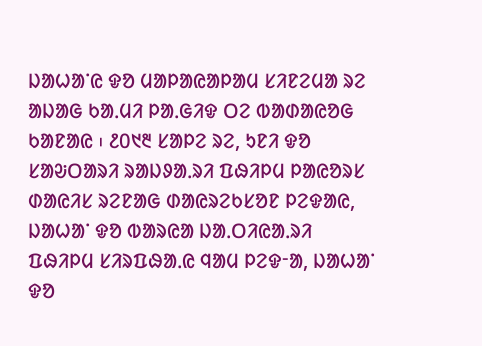ᱡᱟᱦᱟᱸᱭ ᱫᱚ ᱢᱟᱞᱟᱭᱟᱞᱟᱢ ᱥᱤᱱᱮᱢᱟ ᱨᱮ ᱟᱡᱟᱜ ᱠᱟᱹᱢᱤ ᱞᱟᱹᱜᱤᱫ ᱛᱮ ᱵᱟᱰᱟᱭᱚᱜ ᱠᱟᱱᱟᱭ ᱾ ᱒᱐᱑᱓ ᱥᱟᱞᱮ ᱨᱮ, ᱩᱱᱤ ᱫᱚ ᱥᱟᱶᱛᱟᱨᱤ ᱨᱟᱡᱽᱟᱹᱨᱤ ᱯᱷᱤᱞᱢ ᱞᱟᱭᱚᱨᱥ ᱰᱟᱭᱤᱥ ᱨᱮᱱᱟᱜ ᱰᱟᱭᱨᱮᱠᱥᱚᱱ ᱞᱮᱫᱟᱭ, ᱡᱟᱦᱟᱸ ᱫᱚ ᱵᱟᱨᱭᱟ ᱡᱟᱹᱛᱤᱭᱟᱹᱨᱤ ᱯᱷᱤᱞᱢ ᱥᱤᱨᱯᱷᱟᱹᱭ ᱧᱟᱢ ᱞᱮᱫᱼᱟ, ᱡᱟᱦᱟᱸ ᱫᱚ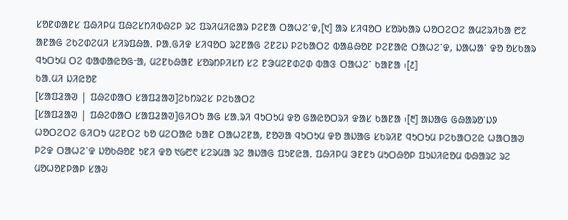ᱥᱚᱱᱰᱟᱱᱥ ᱯᱷᱤᱞᱢ ᱯᱷᱮᱥᱴᱤᱵᱷᱮᱞ ᱨᱮ ᱯᱨᱤᱢᱤᱭᱟᱨ ᱞᱮᱱᱟ ᱛᱟᱦᱮᱸᱫ,[᱑] ᱟᱨ ᱥᱤᱧᱚᱛ ᱥᱚᱨᱠᱟᱨ ᱦᱚᱛᱮᱛᱮ ᱟᱢᱮᱨᱤᱠᱟ ᱘᱗ ᱟᱱᱟᱜ ᱮᱠᱮᱰᱮᱢᱤ ᱥᱤᱨᱯᱷᱟᱹ ᱞᱟᱹᱜᱤᱫ ᱥᱤᱧᱚᱛ ᱨᱮᱱᱟᱜ ᱮᱱᱮᱡ ᱞᱮᱠᱟᱛᱮ ᱵᱟᱪᱷᱚᱱ ᱞᱮᱱᱟᱭ ᱛᱟᱦᱮᱸᱫ, ᱡᱟᱦᱟᱸ ᱫᱚ ᱚᱥᱠᱟᱨ ᱧᱩᱛᱩᱢ ᱛᱮ ᱵᱟᱰᱟᱭᱚᱜᱼᱟ, ᱢᱮᱱᱠᱷᱟᱱ ᱥᱚᱨᱴᱞᱤᱥᱴ ᱥᱮ ᱱᱳᱢᱮᱱᱰᱮᱰ ᱵᱟᱝ ᱛᱟᱦᱮᱸ ᱠᱟᱱᱟ ᱾[᱒]
ᱠᱟᱹᱢᱤ ᱡᱤᱭᱚᱱ
[ᱥᱟᱯᱲᱟᱣ | ᱯᱷᱮᱰᱟᱛ ᱥᱟᱯᱲᱟᱣ]ᱮᱠᱴᱨᱮᱥ ᱞᱮᱠᱟᱛᱮ
[ᱥᱟᱯᱲᱟᱣ | ᱯᱷᱮᱰᱟᱛ ᱥᱟᱯᱲᱟᱣ]ᱜᱤᱛᱩ ᱟᱜ ᱥᱟᱹᱨᱤ ᱧᱩᱛᱩᱢ ᱫᱚ ᱜᱟᱭᱚᱛᱨᱤ ᱫᱟᱥ ᱠᱟᱱᱟ ᱾[᱓] ᱟᱡᱟᱜ ᱜᱷᱟᱨᱚᱸᱡᱽ ᱦᱚᱛᱮᱛᱮ ᱜᱤᱛᱩ ᱢᱮᱱᱛᱮ ᱠᱚ ᱢᱮᱛᱟᱭ ᱠᱟᱱ ᱛᱟᱦᱮᱱᱟ, ᱱᱚᱣᱟ ᱧᱩᱛᱩᱢ ᱫᱚ ᱟᱡᱟᱜ ᱥᱠᱨᱤᱱ ᱧᱩᱛᱩᱢ ᱞᱮᱠᱟᱛᱮᱭ ᱦᱟᱛᱟᱣ ᱞᱮᱫ ᱛᱟᱦᱮᱸᱫ ᱡᱚᱠᱷᱚᱱ ᱩᱱᱤ ᱫᱚ ᱑᱙᱘᱖ ᱥᱮᱨᱢᱟ ᱨᱮ ᱟᱡᱟᱜ ᱯᱩᱱᱭᱟᱹ ᱯᱷᱤᱞᱢ ᱳᱱᱱᱩ ᱢᱩᱛᱷᱚᱞ ᱯᱩᱡᱤᱭᱚᱢ ᱵᱷᱟᱨᱮ ᱨᱮ ᱢᱚᱦᱚᱱᱞᱟᱞ ᱥᱟᱶ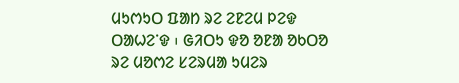ᱢᱩᱬᱩᱛ ᱯᱟᱴ ᱨᱮ ᱮᱱᱮᱢ ᱞᱮᱫ ᱛᱟᱦᱮᱸᱫ ᱾ ᱜᱤᱛᱩ ᱫᱚ ᱚᱱᱟ ᱚᱠᱛᱚ ᱨᱮ ᱢᱚᱬᱮ ᱥᱮᱨᱢᱟ ᱩᱢᱮᱨ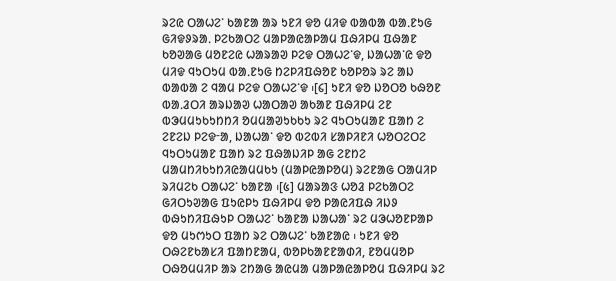ᱨᱮᱭ ᱛᱟᱦᱮᱸ ᱠᱟᱱᱟ ᱟᱨ ᱩᱱᱤ ᱫᱚ ᱢᱤᱫ ᱵᱟᱵᱟ ᱵᱟᱹᱱᱩᱜ ᱜᱤᱫᱽᱨᱟᱹ ᱞᱮᱠᱟᱛᱮ ᱢᱟᱞᱟᱭᱟᱞᱟᱢ ᱯᱷᱤᱞᱢ ᱯᱷᱟᱱ ᱠᱚᱣᱟᱜ ᱢᱚᱱᱮᱭ ᱦᱟᱨᱟᱣ ᱞᱮᱫ ᱛᱟᱦᱮᱸᱫ, ᱡᱟᱦᱟᱸᱭ ᱫᱚ ᱢᱤᱫ ᱧᱩᱛᱩᱢ ᱵᱟᱹᱱᱩᱜ ᱴᱮᱞᱤᱯᱷᱚᱱ ᱠᱚᱞᱚᱨ ᱨᱮ ᱟᱡ ᱵᱟᱵᱟ ᱮ ᱧᱟᱢ ᱞᱮᱫ ᱛᱟᱦᱮᱸᱫ ᱾[᱔] ᱩᱱᱤ ᱫᱚ ᱡᱚᱛᱚ ᱠᱷᱚᱱ ᱵᱟᱹᱲᱛᱤ ᱟᱨᱡᱟᱣ ᱦᱟᱛᱟᱣ ᱟᱠᱟᱱ ᱯᱷᱤᱞᱢ ᱮᱱ ᱵᱳᱢᱢᱩᱠᱩᱴᱴᱤ ᱚᱢᱢᱟᱣᱩᱠᱠᱩ ᱨᱮ ᱧᱩᱛᱩᱢᱟᱱ ᱯᱟᱴ ᱮ ᱮᱱᱮᱡ ᱞᱮᱫᱼᱟ, ᱡᱟᱦᱟᱸ ᱫᱚ ᱵᱮᱵᱤ ᱥᱟᱞᱤᱱᱤ ᱦᱚᱛᱮᱛᱮ ᱧᱩᱛᱩᱢᱟᱱ ᱯᱟᱴ ᱨᱮ ᱯᱷᱟᱡᱤᱞ ᱟᱜ ᱮᱱᱴᱮ ᱢᱟᱢᱴᱤᱠᱩᱴᱤᱭᱟᱢᱢᱠᱩ (ᱢᱟᱞᱭᱟᱞᱚᱢ) ᱨᱮᱱᱟᱜ ᱛᱟᱢᱤᱞ ᱨᱤᱢᱮᱠ ᱛᱟᱦᱮᱸ ᱠᱟᱱᱟ ᱾[᱕] ᱢᱟᱨᱟᱝ ᱦᱚᱲ ᱞᱮᱠᱟᱛᱮ ᱜᱤᱛᱩᱣᱟᱜ ᱯᱩᱭᱞᱩ ᱯᱷᱤᱞᱢ ᱫᱚ ᱞᱟᱭᱤᱯᱷ ᱤᱡᱽ ᱵᱷᱩᱴᱤᱯᱷᱩᱞ ᱛᱟᱦᱮᱸ ᱠᱟᱱᱟ ᱡᱟᱦᱟᱸ ᱨᱮ ᱢᱳᱦᱚᱱᱞᱟᱞ ᱫᱚ ᱢᱩᱬᱩᱛ ᱯᱟᱴ ᱨᱮ ᱛᱟᱦᱮᱸ ᱠᱟᱱᱟᱭ ᱾ ᱩᱱᱤ ᱫᱚ ᱛᱷᱮᱱᱠᱟᱥᱤ ᱯᱟᱴᱱᱟᱢ, ᱵᱚᱞᱠᱟᱱᱱᱟᱰᱤ, ᱱᱚᱢᱢᱚᱞ ᱛᱷᱚᱢᱢᱤᱞ ᱟᱨ ᱮᱴᱟᱜ ᱟᱭᱢᱟ ᱢᱟᱞᱟᱭᱟᱞᱚᱢ ᱯᱷᱤᱞᱢ ᱨᱮ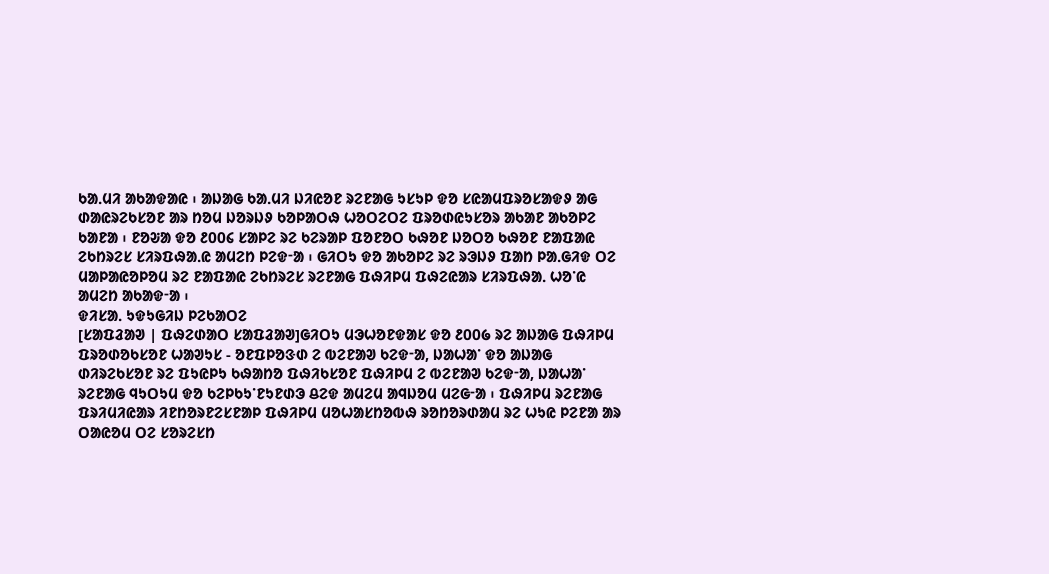ᱠᱟᱹᱢᱤ ᱟᱠᱟᱫᱟᱭ ᱾ ᱟᱡᱟᱜ ᱠᱟᱹᱢᱤ ᱡᱤᱭᱚᱱ ᱨᱮᱱᱟᱜ ᱩᱥᱩᱞ ᱫᱚ ᱥᱭᱟᱢᱯᱨᱚᱥᱟᱫᱽ ᱟᱜ ᱰᱟᱭᱨᱮᱠᱥᱚᱱ ᱟᱨ ᱴᱚᱢ ᱡᱚᱨᱡᱽ ᱠᱚᱞᱟᱛᱷ ᱦᱚᱛᱮᱛᱮ ᱯᱨᱚᱰᱭᱩᱥᱚᱨ ᱟᱠᱟᱱ ᱟᱠᱚᱞᱮ ᱠᱟᱱᱟ ᱾ ᱱᱚᱶᱟ ᱫᱚ ᱒᱐᱐᱔ ᱥᱟᱞᱮ ᱨᱮ ᱠᱮᱨᱟᱞ ᱯᱚᱱᱚᱛ ᱠᱷᱚᱱ ᱡᱚᱛᱚ ᱠᱷᱚᱱ ᱱᱟᱯᱟᱭ ᱮᱠᱴᱨᱮᱥ ᱥᱤᱨᱯᱷᱟᱹᱭ ᱟᱢᱮᱴ ᱞᱮᱫᱼᱟ ᱾ ᱜᱤᱛᱩ ᱫᱚ ᱟᱠᱚᱞᱮ ᱨᱮ ᱨᱳᱡᱽ ᱯᱟᱴ ᱞᱟᱹᱜᱤᱫ ᱛᱮ ᱢᱟᱞᱟᱭᱚᱞᱚᱢ ᱨᱮ ᱱᱟᱯᱟᱭ ᱮᱠᱴᱨᱮᱥ ᱨᱮᱱᱟᱜ ᱯᱷᱤᱞᱢ ᱯᱷᱮᱭᱟᱨ ᱥᱤᱨᱯᱷᱟᱹ ᱦᱚᱸᱭ ᱟᱢᱮᱴ ᱟᱠᱟᱫᱼᱟ ᱾
ᱫᱤᱥᱟᱹ ᱩᱫᱩᱜᱤᱡ ᱞᱮᱠᱟᱛᱮ
[ᱥᱟᱯᱲᱟᱣ | ᱯᱷᱮᱰᱟᱛ ᱥᱟᱯᱲᱟᱣ]ᱜᱤᱛᱩ ᱢᱳᱦᱚᱱᱫᱟᱥ ᱫᱚ ᱒᱐᱐᱙ ᱨᱮ ᱟᱡᱟᱜ ᱯᱷᱤᱞᱢ ᱯᱨᱚᱰᱚᱠᱥᱚᱱ ᱦᱟᱣᱩᱥ - ᱚᱱᱯᱞᱚᱝᱰ ᱮ ᱵᱮᱱᱟᱣ ᱠᱮᱫᱼᱟ, ᱡᱟᱦᱟᱸ ᱫᱚ ᱟᱡᱟᱜ ᱰᱤᱨᱮᱠᱥᱚᱱ ᱨᱮ ᱯᱩᱭᱞᱩ ᱠᱷᱟᱴᱚ ᱯᱷᱤᱠᱥᱚᱱ ᱯᱷᱤᱞᱢ ᱮ ᱵᱮᱱᱟᱣ ᱠᱮᱫᱼᱟ, ᱡᱟᱦᱟᱸ ᱨᱮᱱᱟᱜ ᱧᱩᱛᱩᱢ ᱫᱚ ᱠᱮᱞᱠᱩᱸᱱᱩᱱᱰᱳ ᱪᱮᱫ ᱟᱢᱮᱢ ᱟᱧᱡᱚᱢ ᱢᱮᱜᱼᱟ ᱾ ᱯᱷᱤᱞᱢ ᱨᱮᱱᱟᱜ ᱯᱨᱤᱢᱤᱭᱟᱨ ᱤᱱᱴᱚᱨᱱᱮᱥᱱᱟᱞ ᱯᱷᱤᱞᱢ ᱢᱚᱦᱟᱥᱴᱚᱵᱷ ᱨᱚᱴᱚᱨᱰᱟᱢ ᱨᱮ ᱦᱩᱭ ᱞᱮᱱᱟ ᱟᱨ ᱛᱟᱭᱚᱢ ᱛᱮ ᱥᱚᱨᱮᱥᱴ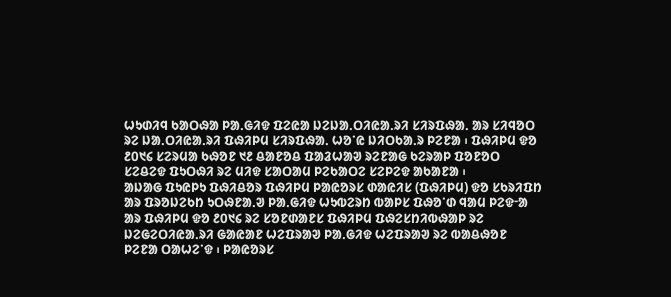ᱦᱩᱰᱤᱧ ᱠᱟᱛᱷᱟ ᱞᱟᱹᱜᱤᱫ ᱯᱮᱭᱟ ᱡᱮᱡᱟᱹᱛᱤᱭᱟᱹᱨᱤ ᱥᱤᱨᱯᱷᱟᱹ ᱟᱨ ᱥᱤᱧᱚᱛ ᱨᱮ ᱡᱟᱹᱛᱤᱭᱟᱹᱨᱤ ᱯᱷᱤᱞᱢ ᱥᱤᱨᱯᱷᱟᱹ ᱦᱚᱸᱭ ᱡᱤᱛᱠᱟᱹᱨ ᱞᱮᱱᱟ ᱾ ᱯᱷᱤᱞᱢ ᱫᱚ ᱒᱐᱑᱔ ᱥᱮᱨᱢᱟ ᱠᱷᱚᱱ ᱑᱒ ᱪᱟᱱᱚᱪ ᱯᱟᱲᱦᱟᱣ ᱨᱮᱱᱟᱜ ᱠᱮᱨᱟᱞ ᱯᱚᱱᱚᱛ ᱥᱮᱪᱮᱫ ᱯᱩᱛᱷᱤ ᱨᱮ ᱢᱤᱫ ᱥᱟᱛᱟᱢ ᱞᱮᱠᱟᱛᱮ ᱥᱮᱞᱮᱫ ᱟᱠᱟᱱᱟ ᱾
ᱟᱡᱟᱜ ᱯᱩᱭᱞᱩ ᱯᱷᱤᱪᱚᱨ ᱯᱷᱤᱞᱢ ᱞᱟᱭᱚᱨᱥ ᱰᱟᱭᱤᱥ (ᱯᱷᱤᱞᱢ) ᱫᱚ ᱥᱠᱨᱤᱯᱴ ᱟᱨ ᱯᱨᱚᱡᱮᱠᱴ ᱩᱛᱷᱱᱟᱹᱣ ᱞᱟᱹᱜᱤᱫ ᱦᱩᱵᱮᱨᱴ ᱵᱟᱞᱥ ᱯᱷᱚᱸᱰ ᱧᱟᱢ ᱞᱮᱫᱼᱟ ᱟᱨ ᱯᱷᱤᱞᱢ ᱫᱚ ᱒᱐᱑᱔ ᱨᱮ ᱥᱚᱱᱰᱟᱱᱥ ᱯᱷᱤᱞᱢ ᱯᱷᱮᱥᱴᱤᱵᱷᱟᱞ ᱨᱮ ᱡᱮᱜᱮᱛᱤᱭᱟᱹᱨᱤ ᱜᱟᱭᱟᱱ ᱦᱮᱯᱨᱟᱣ ᱞᱟᱹᱜᱤᱫ ᱦᱮᱯᱨᱟᱣ ᱨᱮ ᱵᱟᱪᱷᱚᱱ ᱞᱮᱱᱟ ᱛᱟᱦᱮᱸᱫ ᱾ ᱞᱟᱭᱚᱨᱥ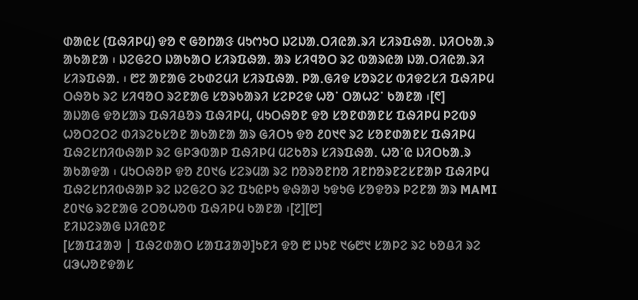ᱰᱟᱭᱥ (ᱯᱷᱤᱞᱢ) ᱫᱚ ᱖ ᱜᱚᱴᱟᱝ ᱢᱩᱬᱩᱛ ᱡᱮᱡᱟᱹᱛᱤᱭᱟᱹᱨᱤ ᱥᱤᱨᱯᱷᱟᱹ ᱡᱤᱛᱠᱟᱹᱨ ᱟᱠᱟᱱᱟ ᱾ ᱡᱮᱜᱮᱛ ᱡᱟᱠᱟᱛ ᱥᱤᱨᱯᱷᱟᱹ ᱟᱨ ᱥᱤᱧᱚᱛ ᱨᱮ ᱵᱟᱨᱭᱟ ᱡᱟᱹᱛᱤᱭᱟᱹᱨᱤ ᱥᱤᱨᱯᱷᱟᱹ ᱾ ᱘᱗ ᱟᱱᱟᱜ ᱮᱠᱰᱮᱢᱤ ᱥᱤᱨᱯᱷᱟᱹ ᱞᱟᱹᱜᱤᱫ ᱥᱚᱨᱮᱥ ᱵᱤᱫᱮᱥᱤ ᱯᱷᱤᱞᱢ ᱛᱷᱚᱠ ᱨᱮ ᱥᱤᱧᱚᱛ ᱨᱮᱱᱟᱜ ᱥᱚᱨᱠᱟᱨᱤ ᱥᱮᱞᱮᱫ ᱦᱚᱸ ᱛᱟᱦᱮᱸ ᱠᱟᱱᱟ ᱾[᱖]
ᱟᱡᱟᱜ ᱫᱚᱥᱟᱨ ᱯᱷᱤᱪᱚᱨ ᱯᱷᱤᱞᱢ, ᱢᱩᱛᱷᱚᱱ ᱫᱚ ᱥᱚᱱᱰᱟᱱᱥ ᱯᱷᱤᱞᱢ ᱞᱮᱵᱽ ᱦᱚᱛᱮᱛᱮ ᱰᱤᱨᱮᱠᱥᱚᱱ ᱟᱠᱟᱱᱟ ᱟᱨ ᱜᱤᱛᱩ ᱫᱚ ᱒᱐᱑᱖ ᱨᱮ ᱥᱚᱱᱰᱟᱱᱥ ᱯᱷᱤᱞᱢ ᱯᱷᱮᱥᱴᱤᱵᱷᱟᱞ ᱨᱮ ᱜᱞᱳᱵᱟᱞ ᱯᱷᱤᱞᱢ ᱢᱮᱠᱚᱨ ᱥᱤᱨᱯᱷᱟᱹ ᱦᱚᱸᱭ ᱡᱤᱛᱠᱟᱹᱨ ᱟᱠᱟᱫᱟ ᱾ ᱢᱩᱛᱷᱚᱞ ᱫᱚ ᱒᱐᱑᱙ ᱥᱮᱨᱢᱟ ᱨᱮ ᱴᱚᱨᱚᱱᱴᱚ ᱤᱱᱴᱚᱨᱱᱮᱥᱱᱟᱞ ᱯᱷᱤᱞᱢ ᱯᱷᱮᱥᱴᱤᱵᱷᱟᱞ ᱨᱮ ᱡᱮᱜᱮᱛ ᱨᱮ ᱯᱩᱭᱞᱩ ᱫᱷᱟᱣ ᱩᱫᱩᱜ ᱥᱚᱫᱚᱨ ᱞᱮᱱᱟ ᱟᱨ MAMI ᱒᱐᱑᱙ ᱨᱮᱱᱟᱜ ᱮᱛᱚᱦᱚᱵ ᱯᱷᱤᱞᱢ ᱠᱟᱱᱟ ᱾[᱗][᱘]
ᱱᱤᱡᱮᱨᱟᱜ ᱡᱤᱭᱚᱱ
[ᱥᱟᱯᱲᱟᱣ | ᱯᱷᱮᱰᱟᱛ ᱥᱟᱯᱲᱟᱣ]ᱩᱱᱤ ᱫᱚ ᱘ ᱡᱩᱱ ᱑᱙᱘᱑ ᱥᱟᱞᱮ ᱨᱮ ᱠᱚᱪᱤ ᱨᱮ ᱢᱳᱦᱚᱱᱫᱟᱥ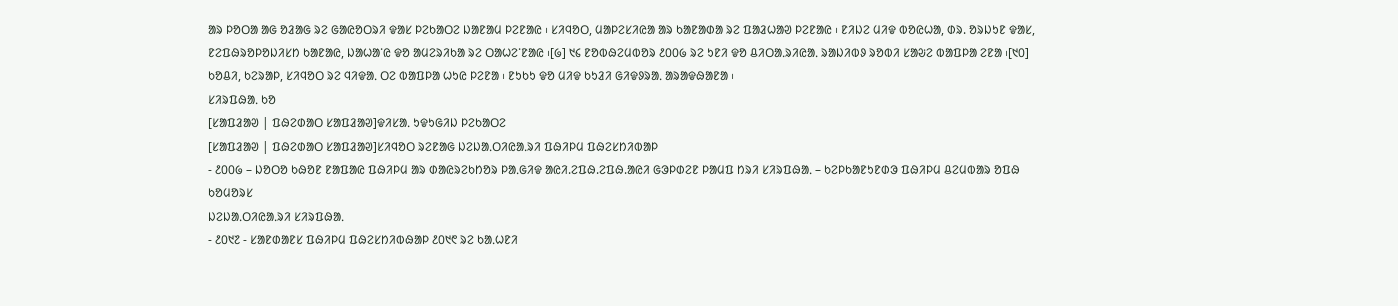ᱟᱨ ᱞᱚᱛᱟ ᱟᱜ ᱚᱲᱟᱜ ᱨᱮ ᱜᱟᱭᱚᱛᱨᱤ ᱫᱟᱥ ᱞᱮᱠᱟᱛᱮ ᱡᱟᱱᱟᱢ ᱞᱮᱱᱟᱭ ᱾ ᱥᱤᱧᱚᱛ, ᱢᱟᱞᱮᱥᱤᱭᱟ ᱟᱨ ᱠᱟᱱᱟᱰᱟ ᱨᱮ ᱯᱟᱲᱦᱟᱣ ᱞᱮᱱᱟᱭ ᱾ ᱱᱤᱡᱮ ᱢᱤᱫ ᱵᱚᱭᱦᱟ, ᱰᱨ. ᱚᱨᱡᱩᱱ ᱫᱟᱥ, ᱱᱮᱯᱷᱨᱚᱞᱚᱡᱤᱥᱴ ᱠᱟᱱᱟᱭ, ᱡᱟᱦᱟᱸᱭ ᱫᱚ ᱟᱢᱮᱨᱤᱠᱟ ᱨᱮ ᱛᱟᱦᱮᱸᱱᱟᱭ ᱾[᱙] ᱑᱔ ᱱᱚᱵᱷᱮᱢᱵᱚᱨ ᱒᱐᱐᱙ ᱨᱮ ᱩᱱᱤ ᱫᱚ ᱪᱤᱛᱟᱹᱨᱤᱭᱟᱹ ᱨᱟᱡᱤᱵᱽ ᱨᱚᱵᱤ ᱥᱟᱶᱮ ᱵᱟᱯᱞᱟ ᱮᱱᱟ ᱾[᱑᱐] ᱠᱚᱪᱤ, ᱠᱮᱨᱟᱞ, ᱥᱤᱧᱚᱛ ᱨᱮ ᱧᱤᱫᱟᱹ ᱛᱮ ᱵᱟᱯᱞᱟ ᱦᱩᱭ ᱞᱮᱱᱟ ᱾ ᱱᱩᱠᱩ ᱫᱚ ᱢᱤᱫ ᱠᱩᱲᱤ ᱜᱤᱫᱽᱨᱟᱹ ᱟᱨᱟᱫᱷᱟᱱᱟ ᱾
ᱥᱤᱨᱯᱷᱟᱹ ᱠᱚ
[ᱥᱟᱯᱲᱟᱣ | ᱯᱷᱮᱰᱟᱛ ᱥᱟᱯᱲᱟᱣ]ᱫᱤᱥᱟᱹ ᱩᱫᱩᱜᱤᱡ ᱞᱮᱠᱟᱛᱮ
[ᱥᱟᱯᱲᱟᱣ | ᱯᱷᱮᱰᱟᱛ ᱥᱟᱯᱲᱟᱣ]ᱥᱤᱧᱚᱛ ᱨᱮᱱᱟᱜ ᱡᱮᱡᱟᱹᱛᱤᱭᱟᱹᱨᱤ ᱯᱷᱤᱞᱢ ᱯᱷᱮᱥᱴᱤᱵᱟᱞ
- ᱒᱐᱐᱙ – ᱡᱚᱛᱚ ᱠᱷᱚᱱ ᱱᱟᱯᱟᱭ ᱯᱷᱤᱞᱢ ᱟᱨ ᱰᱟᱭᱨᱮᱠᱴᱚᱨ ᱞᱟᱹᱜᱤᱫ ᱟᱭᱤ.ᱮᱯᱷ.ᱮᱯᱷ.ᱟᱭᱤ ᱜᱳᱞᱰᱮᱱ ᱞᱟᱢᱯ ᱴᱨᱤ ᱥᱤᱨᱯᱷᱟᱹ – ᱠᱮᱞᱠᱟᱱᱩᱱᱰᱳ ᱯᱷᱤᱞᱢ ᱪᱮᱢᱵᱟᱨ ᱚᱯᱷ ᱠᱚᱢᱚᱨᱥ
ᱡᱮᱡᱟᱹᱛᱤᱭᱟᱹᱨᱤ ᱥᱤᱨᱯᱷᱟᱹ
- ᱒᱐᱑᱗ - ᱥᱟᱱᱰᱟᱱᱥ ᱯᱷᱤᱞᱢ ᱯᱷᱮᱥᱴᱤᱵᱷᱟᱞ ᱒᱐᱑᱖ ᱨᱮ ᱠᱟᱹᱦᱱᱤ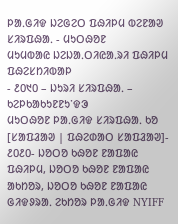ᱞᱟᱹᱜᱤᱫ ᱡᱮᱜᱮᱛ ᱯᱷᱤᱞᱢ ᱵᱮᱱᱟᱣ ᱥᱤᱨᱯᱷᱟᱹ - ᱢᱩᱛᱷᱚᱱ
ᱢᱩᱢᱵᱟᱭ ᱡᱮᱡᱟᱹᱛᱤᱭᱟᱹᱨᱤ ᱯᱷᱤᱞᱢ ᱯᱷᱮᱥᱴᱤᱵᱟᱞ
- ᱒᱐᱑᱐ – ᱡᱩᱨᱤ ᱥᱤᱨᱯᱷᱟᱹ – ᱠᱮᱞᱠᱟᱠᱩᱱᱱᱩᱸᱫᱳ
ᱢᱩᱛᱷᱚᱱ ᱞᱟᱹᱜᱤᱫ ᱥᱤᱨᱯᱷᱟᱹ ᱠᱚ
[ᱥᱟᱯᱲᱟᱣ | ᱯᱷᱮᱰᱟᱛ ᱥᱟᱯᱲᱟᱣ]- ᱒᱐᱒᱐- ᱡᱚᱛᱚ ᱠᱷᱚᱱ ᱱᱟᱯᱟᱭ ᱯᱷᱤᱞᱢ, ᱡᱚᱛᱚ ᱠᱷᱚᱱ ᱱᱟᱯᱟᱭ ᱟᱠᱴᱚᱨ, ᱡᱚᱛᱚ ᱠᱷᱚᱱ ᱱᱟᱯᱟᱭ ᱜᱤᱫᱽᱨᱟᱹ ᱮᱠᱴᱚᱨ ᱞᱟᱹᱜᱤᱫ NYIFF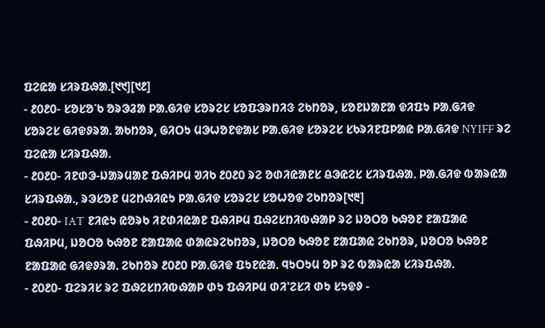ᱯᱮᱭᱟ ᱥᱤᱨᱯᱷᱟᱹ[᱑᱑][᱑᱒]
- ᱒᱐᱒᱐- ᱥᱚᱥᱚᱸᱠ ᱚᱨᱳᱲᱟ ᱞᱟᱹᱜᱤᱫ ᱥᱚᱨᱮᱥ ᱥᱚᱯᱳᱨᱴᱤᱝ ᱮᱠᱴᱚᱨ, ᱥᱚᱱᱡᱟᱱᱟ ᱫᱤᱯᱩ ᱞᱟᱹᱜᱤᱫ ᱥᱚᱨᱮᱥ ᱜᱤᱫᱽᱨᱟᱹ ᱟᱠᱴᱚᱨ, ᱜᱤᱛᱩ ᱢᱳᱦᱚᱱᱫᱟᱥ ᱞᱟᱹᱜᱤᱫ ᱥᱚᱨᱮᱥ ᱥᱠᱨᱤᱱᱯᱞᱟᱭ ᱞᱟᱹᱜᱤᱫ NYIFF ᱨᱮ ᱯᱮᱭᱟ ᱥᱤᱨᱯᱷᱟᱹ
- ᱒᱐᱒᱐- ᱤᱱᱰᱳ-ᱡᱟᱨᱢᱟᱱ ᱯᱷᱤᱞᱢ ᱣᱤᱠ ᱒᱐᱒᱐ ᱨᱮ ᱚᱰᱤᱭᱟᱱᱥ ᱪᱳᱭᱮᱥ ᱥᱤᱨᱯᱷᱟᱹ ᱞᱟᱹᱜᱤᱫ ᱵᱟᱨᱭᱟ ᱥᱤᱨᱯᱷᱟᱹ, ᱨᱳᱥᱚᱱ ᱢᱮᱴᱷᱤᱭᱩ ᱞᱟᱹᱜᱤᱫ ᱥᱚᱨᱮᱥ ᱥᱚᱦᱚᱫ ᱮᱠᱴᱚᱨ[᱑᱓]
- ᱒᱐᱒᱐- IAT ᱱᱤᱭᱩ ᱭᱚᱨᱠ ᱤᱱᱰᱤᱭᱟᱱ ᱯᱷᱤᱞᱢ ᱯᱷᱮᱥᱴᱤᱵᱷᱟᱞ ᱨᱮ ᱡᱚᱛᱚ ᱠᱷᱚᱱ ᱱᱟᱯᱟᱭ ᱯᱷᱤᱞᱢ, ᱡᱚᱛᱚ ᱠᱷᱚᱱ ᱱᱟᱯᱟᱭ ᱰᱟᱭᱨᱮᱠᱴᱚᱨ, ᱡᱚᱛᱚ ᱠᱷᱚᱱ ᱱᱟᱯᱟᱭ ᱮᱠᱴᱚᱨ, ᱡᱚᱛᱚ ᱠᱷᱚᱱ ᱱᱟᱯᱟᱭ ᱜᱤᱫᱽᱨᱟᱹ ᱮᱠᱴᱚᱨ ᱒᱐᱒᱐ ᱞᱟᱹᱜᱤᱫ ᱯᱩᱱᱭᱟᱹ ᱧᱩᱛᱩᱢ ᱚᱞ ᱨᱮ ᱵᱟᱨᱭᱟ ᱥᱤᱨᱯᱷᱟᱹ
- ᱒᱐᱒᱐- ᱯᱮᱨᱤᱥ ᱨᱮ ᱯᱷᱮᱥᱴᱤᱵᱷᱟᱞ ᱰᱩ ᱯᱷᱤᱞᱢ ᱰᱤ'ᱮᱥᱤ ᱰᱩ ᱥᱩᱫᱽ -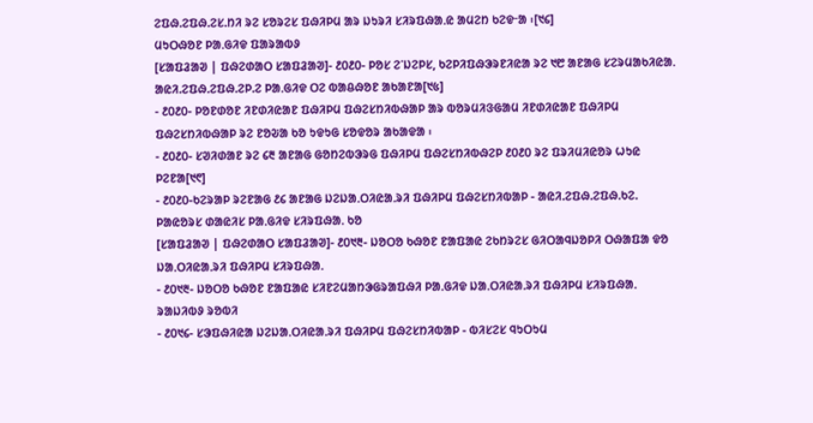ᱮᱯᱷ.ᱮᱯᱷ.ᱮᱥ.ᱴᱤ ᱨᱮ ᱥᱚᱨᱮᱥ ᱯᱷᱤᱞᱢ ᱟᱨ ᱡᱩᱨᱤ ᱥᱤᱨᱯᱷᱟᱹᱭ ᱟᱢᱮᱴ ᱠᱮᱫᱼᱟ ᱾[᱑᱔]
ᱢᱩᱛᱷᱚᱱ ᱞᱟᱹᱜᱤᱫ ᱯᱟᱨᱟᱵᱽ
[ᱥᱟᱯᱲᱟᱣ | ᱯᱷᱮᱰᱟᱛ ᱥᱟᱯᱲᱟᱣ]- ᱒᱐᱒᱐- ᱞᱚᱥ ᱮᱸᱡᱮᱞᱥ, ᱠᱮᱞᱤᱯᱷᱳᱨᱱᱤᱭᱟ ᱨᱮ ᱑᱘ ᱟᱱᱟᱜ ᱥᱮᱨᱢᱟᱠᱤᱭᱟᱹ ᱟᱭᱤ.ᱮᱯᱷ.ᱮᱯᱷ.ᱮᱞ.ᱮ ᱞᱟᱹᱜᱤᱫ ᱛᱮ ᱵᱟᱪᱷᱚᱱ ᱟᱠᱟᱱᱟ[᱑᱕]
- ᱒᱐᱒᱐- ᱞᱚᱱᱰᱚᱱ ᱤᱱᱰᱤᱭᱟᱱ ᱯᱷᱤᱞᱢ ᱯᱷᱮᱥᱴᱤᱵᱷᱟᱞ ᱟᱨ ᱵᱚᱨᱢᱤᱝᱜᱟᱢ ᱤᱱᱰᱤᱭᱟᱱ ᱯᱷᱤᱞᱢ ᱯᱷᱮᱥᱴᱤᱵᱷᱟᱞ ᱨᱮ ᱱᱚᱶᱟ ᱠᱚ ᱩᱫᱩᱜ ᱥᱚᱫᱚᱨ ᱟᱠᱟᱫᱟ ᱾
- ᱒᱐᱒᱐- ᱥᱣᱤᱰᱟᱱ ᱨᱮ ᱔᱓ ᱟᱱᱟᱜ ᱜᱚᱴᱮᱵᱳᱨᱜ ᱯᱷᱤᱞᱢ ᱯᱷᱮᱥᱴᱤᱵᱷᱮᱞ ᱒᱐᱒᱐ ᱨᱮ ᱯᱨᱤᱢᱤᱭᱚᱨ ᱦᱩᱭ ᱞᱮᱱᱟ[᱑᱖]
- ᱒᱐᱒᱐-ᱠᱮᱨᱟᱞ ᱨᱮᱱᱟᱜ ᱒᱔ ᱟᱱᱟᱜ ᱡᱮᱡᱟᱹᱛᱤᱭᱟᱹᱨᱤ ᱯᱷᱤᱞᱢ ᱯᱷᱮᱥᱴᱤᱵᱟᱞ - ᱟᱭᱤ.ᱮᱯᱷ.ᱮᱯᱷ.ᱠᱮ.
ᱞᱟᱭᱚᱨᱥ ᱰᱟᱭᱤᱥ ᱞᱟᱹᱜᱤᱫ ᱥᱤᱨᱯᱷᱟᱹ ᱠᱚ
[ᱥᱟᱯᱲᱟᱣ | ᱯᱷᱮᱰᱟᱛ ᱥᱟᱯᱲᱟᱣ]- ᱒᱐᱑᱓- ᱡᱚᱛᱚ ᱠᱷᱚᱱ ᱱᱟᱯᱟᱭ ᱮᱠᱴᱨᱮᱥ ᱜᱤᱛᱟᱧᱡᱚᱞᱤ ᱛᱷᱟᱯᱟ ᱫᱚ ᱡᱟᱹᱛᱤᱭᱟᱹᱨᱤ ᱯᱷᱤᱞᱢ ᱥᱤᱨᱯᱷᱟᱹ
- ᱒᱐᱑᱓- ᱡᱚᱛᱚ ᱠᱷᱚᱱ ᱱᱟᱯᱟᱭ ᱥᱤᱱᱮᱢᱟᱴᱳᱜᱨᱟᱯᱷᱤ ᱞᱟᱹᱜᱤᱫ ᱡᱟᱹᱛᱤᱭᱟᱹᱨᱤ ᱯᱷᱤᱞᱢ ᱥᱤᱨᱯᱷᱟᱹ ᱨᱟᱡᱤᱵᱽ ᱨᱚᱵᱤ
- ᱒᱐᱑᱔- ᱥᱳᱯᱷᱤᱭᱟ ᱡᱮᱡᱟᱹᱛᱤᱭᱟᱹᱨᱤ ᱯᱷᱤᱞᱢ ᱯᱷᱮᱥᱴᱤᱵᱟᱞ - ᱵᱤᱥᱮᱥ ᱧᱩᱛᱩᱢ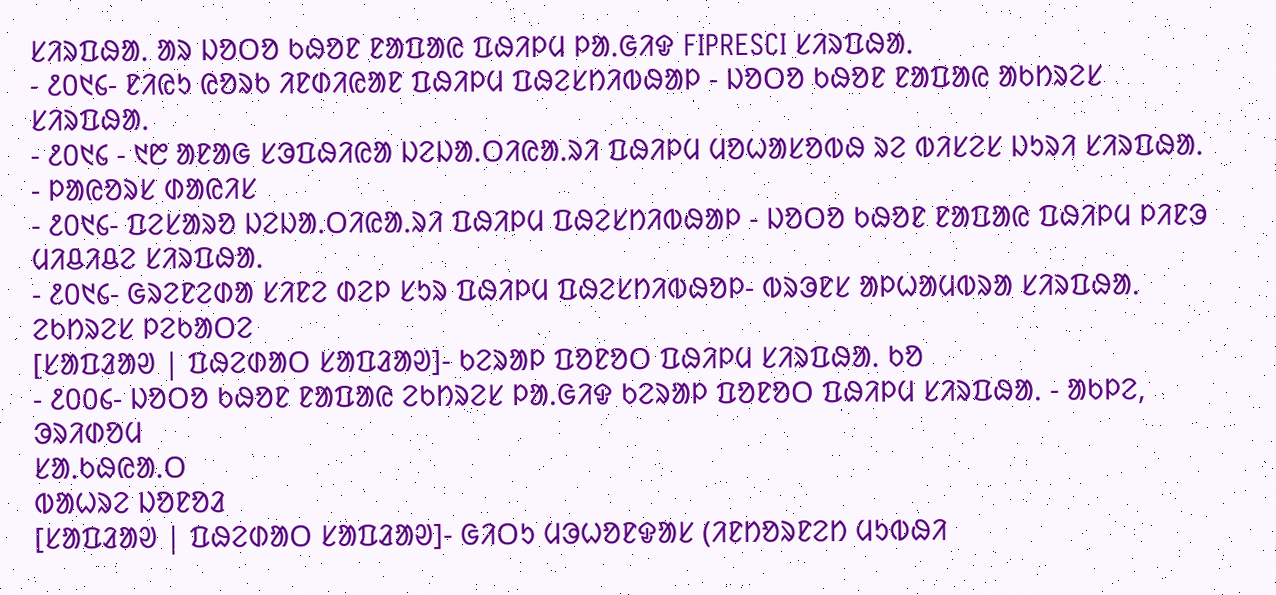ᱥᱤᱨᱯᱷᱟᱹ ᱟᱨ ᱡᱚᱛᱚ ᱠᱷᱚᱱ ᱱᱟᱯᱟᱭ ᱯᱷᱤᱞᱢ ᱞᱟᱹᱜᱤᱫ FIPRESCI ᱥᱤᱨᱯᱷᱟᱹ
- ᱒᱐᱑᱔- ᱱᱤᱭᱩ ᱭᱚᱨᱠ ᱤᱱᱰᱤᱭᱟᱱ ᱯᱷᱤᱞᱢ ᱯᱷᱮᱥᱴᱤᱵᱷᱟᱞ - ᱡᱚᱛᱚ ᱠᱷᱚᱱ ᱱᱟᱯᱟᱭ ᱟᱠᱴᱨᱮᱥ ᱥᱤᱨᱯᱷᱟᱹ
- ᱒᱐᱑᱔ - ᱑᱘ ᱟᱱᱟᱜ ᱥᱳᱯᱷᱤᱭᱟ ᱡᱮᱡᱟᱹᱛᱤᱭᱟᱹᱨᱤ ᱯᱷᱤᱞᱢ ᱢᱚᱦᱟᱥᱚᱵᱷ ᱨᱮ ᱵᱤᱥᱮᱥ ᱡᱩᱨᱤ ᱥᱤᱨᱯᱷᱟᱹ - ᱞᱟᱭᱚᱨᱥ ᱰᱟᱭᱤᱥ
- ᱒᱐᱑᱔- ᱯᱮᱥᱟᱨᱚ ᱡᱮᱡᱟᱹᱛᱤᱭᱟᱹᱨᱤ ᱯᱷᱤᱞᱢ ᱯᱷᱮᱥᱴᱤᱵᱷᱟᱞ - ᱡᱚᱛᱚ ᱠᱷᱚᱱ ᱱᱟᱯᱟᱭ ᱯᱷᱤᱞᱢ ᱞᱤᱱᱳ ᱢᱤᱪᱤᱪᱮ ᱥᱤᱨᱯᱷᱟᱹ
- ᱒᱐᱑᱔- ᱜᱨᱮᱱᱮᱰᱟ ᱥᱤᱱᱮ ᱰᱮᱞ ᱥᱩᱨ ᱯᱷᱤᱞᱢ ᱯᱷᱮᱥᱴᱤᱵᱷᱚᱞ- ᱵᱨᱳᱱᱥ ᱟᱞᱦᱟᱢᱵᱨᱟ ᱥᱤᱨᱯᱷᱟᱹ
ᱮᱠᱴᱨᱮᱥ ᱞᱮᱠᱟᱛᱮ
[ᱥᱟᱯᱲᱟᱣ | ᱯᱷᱮᱰᱟᱛ ᱥᱟᱯᱲᱟᱣ]- ᱠᱮᱨᱟᱞ ᱯᱚᱱᱚᱛ ᱯᱷᱤᱞᱢ ᱥᱤᱨᱯᱷᱟᱹ ᱠᱚ
- ᱒᱐᱐᱔- ᱡᱚᱛᱚ ᱠᱷᱚᱱ ᱱᱟᱯᱟᱭ ᱮᱠᱴᱨᱮᱥ ᱞᱟᱹᱜᱤᱫ ᱠᱮᱨᱟᱞ ᱯᱚᱱᱚᱛ ᱯᱷᱤᱞᱢ ᱥᱤᱨᱯᱷᱟᱹ - ᱟᱠᱞᱮ, ᱳᱨᱤᱰᱚᱢ
ᱥᱟᱹᱠᱷᱭᱟᱹᱛ
ᱵᱟᱦᱨᱮ ᱡᱚᱱᱚᱲ
[ᱥᱟᱯᱲᱟᱣ | ᱯᱷᱮᱰᱟᱛ ᱥᱟᱯᱲᱟᱣ]- ᱜᱤᱛᱩ ᱢᱳᱦᱚᱱᱫᱟᱥ (ᱤᱱᱴᱚᱨᱱᱮᱴ ᱢᱩᱵᱷᱤ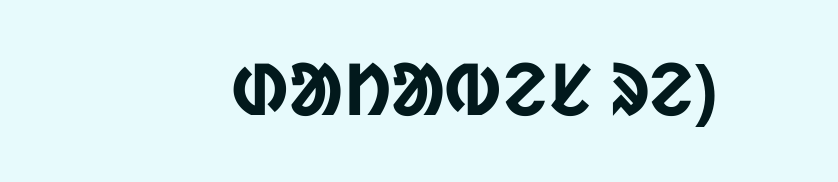ᱰᱟᱴᱟᱵᱮᱥ ᱨᱮ)